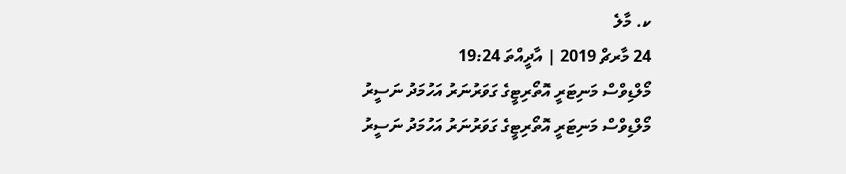ކ. މާލެ
24 މާރޗް 2019 | އާދީއްތަ 19:24
މޯލްޑިވްސް މަނިޓަރީ އޮތޯރިޓީގެ ގަވަރުނަރު އަހުމަދު ނަސީރު
މޯލްޑިވްސް މަނިޓަރީ އޮތޯރިޓީގެ ގަވަރުނަރު އަހުމަދު ނަސީރު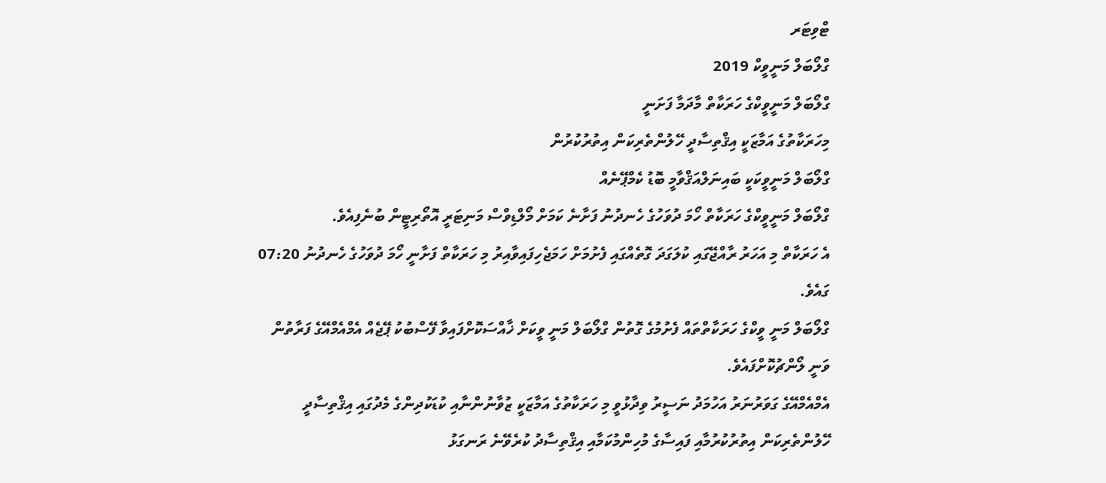ޓްވިޓަރ
ގްލޯބަލް މަނީވީކް 2019
ގްލޯބަލް މަނީވީކްގެ ހަރަކާތް މާދަމާ ފަށަނީ
މިހަރަކާތުގެ އަމާޒަކީ އިޤްތިސާދީ ހޭލުންތެރިކަން އިތުރުކުރުން
ގްލޯބަލް މަނީވީކަކީ ބައިނަލްއަޤްވާމީ ބޮޑު ކެމްޕޭނެއް
ގްލޯބަލް މަނީވީކްގެ ހަރަކާތް ހޯމަ ދުވަހުގެ ހެނދުނު ފަށާނެ ކަމަށް މޯލްޑިވްސް މަނިޓަރީ އޮތޯރިޓީން ބުނެފިއެވެ.
އެ ހަރަކާތް މި އަހަރު ރާއްޖޭގައި ކުލަގަދަ ގޮތެއްގައި ފެށުމަށް ހަމަޖެހިފައިވާއިރު މި ހަރަކާތް ފަށާނީ ހޯމަ ދުވަހުގެ ހެނދުނު 07:20 ގައެވެ.
ގްލޯބަލް މަނީ ވީކްގެ ހަރަކާތްތައް ފެށުމުގެ ގޮތުން ގްލޯބަލް މަނީ ވީކަށް ޚާއްސަކޮށްފައިވާ ފޭސްބުކު ޕޭޖެއް އެމްއެމްއޭގެ ފަރާތުން ވަނީ ލޯންޗުކޮށްފައެވެ.
އެމްއެމްއޭގެ ގަވަރުނަރު އަހުމަދު ނަސީރު ވިދާޅުވީ މި ހަރަކާތުގެ އަމާޒަކީ ޒުވާނުންނާއި ކުޑަކުދިންގެ މެދުގައި އިޤްތިސާދީ ހޭލުންތެރިކަން އިތުރުކުރުމާއި ފައިސާގެ މުހިންމުކަމާއި އިޤްތިސާދު ކުރެވޭނެ ރަނގަޅު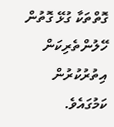ގޮތްތަކާ ގުޅޭ ގޮތުން ހޭލުންތެރިކަން އިތުރުކުރުން ކަމުގައެވެ.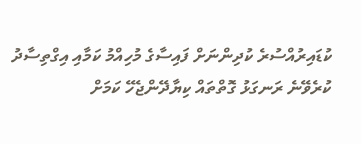ކުޑައިރުއްސުރެ ކުދިންނަށް ފައިސާގެ މުހިއްމު ކަމާއި އިގްތިސާދު ކުރެވޭނެ ރަނގަޅު ގޮތްތައް ކިޔާދޭންޖެހޭ ކަމަށް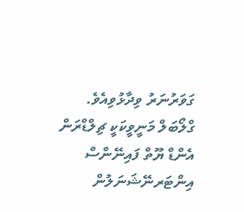ގަވަރުނަރު ވިދާޅުވިއެވެ.
ގްލޯބަލް މަނީވީކަކީ ޗިލްޑްރަން އެންޑް ޔޫތް ފައިނޭންސް އިންޓަރނޭޝަނަލުން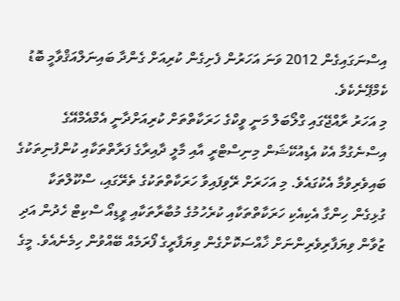އިސްނަގައިގެން 2012 ވަނަ އަހަރުން ފެށިގެން ކުރިއަށް ގެންދާ ބައިނަލްއަޤްވާމީ ބޮޑު ކެމްޕޭނެކެވެ.
މި އަހަރު ރާއްޖޭގައި ގްލޯބަލް މަނީ ވީކްގެ ހަރަކާތްތަށް ކުރިއަށްދާނީ އެމްއެމްއޭގެ އިސްނެގުމާ އެކު އެޑިއުކޭޝަން މިނިސްޓްރީ އާއި މާލީ ދާއިރާގެ ފަރާތްތަކާއި ކުންފުނިތަކުގެ ބައިވެރިވުމާ އެކުގައެވެ. މި އަހަރަށް ރޭވިފައިވާ ހަރަކާތްތަކުގެ ތެރޭގައި، ސްކޫލްތަކާ ގުޅިގެން ހިންގާ އެކިއެކި ހަރަކާތްތަކާއި ކުރެހުމުގެ މުބާރާތަކާއި ވީޑިއޯ ސްކިޓް ހެދުން އަދި ޒުވާން ވިޔަފާރިވެރިންނަށް ޚާއްސަކޮށްގެން ވިޔަފާރީގެ ފޯރަމެއް ބޭއްވުން ހިމެނެއެވެ. މީގެ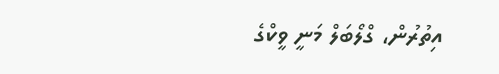އިތުރުން، ގްލޯބަލް މަނީ ވީކްގެ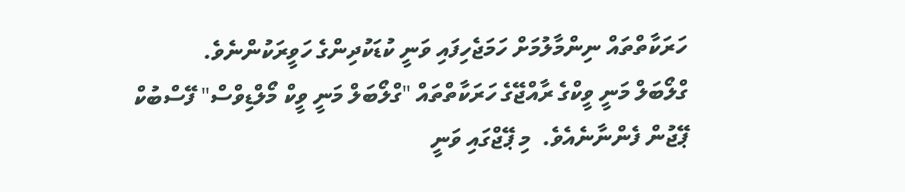ހަރަކާތްތައް ނިންމާލުމަށް ހަމަޖެހިފައި ވަނީ ކުޑަކުދިންގެ ހަވީރަކުންނެވެ.
ގްލޯބަލް މަނީ ވީކްގެ ރާއްޖޭގެ ހަރަކާތްތައް "ގްލޯބަލް މަނީ ވީކް މޯލްޑިވްސް" ފޭސްބުކް ޕޭޖުން ފެންނާނެއެވެ.  މި ޕޭޖްގައި ވަނީ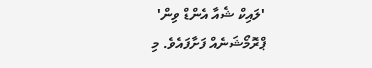'ލައިކް ޝެއާ އެންޑް ވިން' ޕްރޮމޯޝަނެއް ފަށާފައެވެ. މި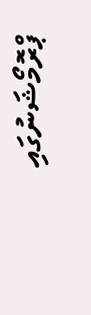ޕްރޮމޯޝަނުގައި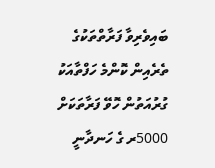ބައިވެރިވާ ފަރާތްތަކުގެ ތެރެއިން ކޮންމެ ހަފްތާއަކު ގުރުއަތުން ހޮވޭ ފަރާތަކަށް 5000ރ ގެ ހަނދާނީ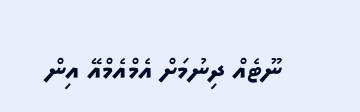ނޫޓެއް ދިނުމަށް އެމްއެމްއޭ އިން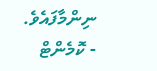ނިންމާފައެވެ.
- ކޮމެންޓް